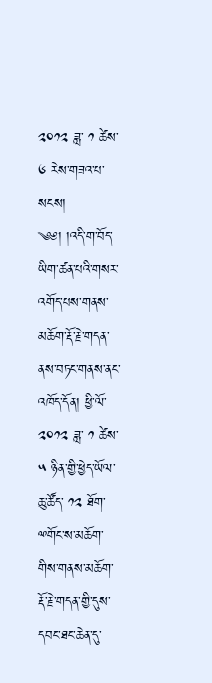༢༠༡༢ ཟླ་ ༡ ཚེས་ ༦ རེས་གཟའ་པ་སངས།
༄༅། །འདི་ག་བོད་ཡིག་ཚན་པའི་གསར་འགོད་པས་གནས་མཆོག་རྡོ་རྗེ་གདན་ནས་བཏང་གནས་ནང་འཁོད་དོན། ཕྱི་ལོ་ ༢༠༡༢ ཟླ་ ༡ ཚེས་ ༥ ཉིན་གྱི་ཕྱེད་ཡོལ་ཆུ་ཚོད་ ༡༢ ཐོག་ྋགོང་ས་མཆོག་གིས་གནས་མཆོག་རྡོ་རྗེ་གདན་གྱི་དུས་དབང་ཐང་ཆེན་དུ་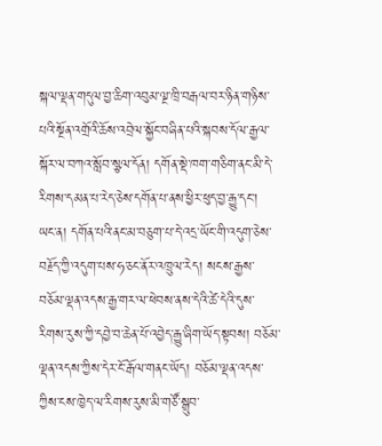སྐལ་ལྡན་གདུལ་བྱ་ཆིག་འབུམ་ལྔ་ཁྲི་བརྒལ་བར་ཉིན་གཉིས་པའི་སྔོན་འགྲོའི་ཆོས་འབྲེལ་སྐྱོང་བཞིན་པའི་སྐབས་དོལ་རྒྱལ་སྐོར་ལ་བཀའ་སློབ་སྩལ་དོན། དགོན་སྡེ་ཁག་གཅིག་ནང་མི་དེ་རིགས་དམན་པ་རེད་ཅེས་དགོན་པ་ནས་ཕྱིར་ཕུད་བྱ་རྒྱུ་དང་། ཡང་ན། དགོན་པའི་ནང་མ་བཅུག་པ་དེ་འདྲ་ཡོང་གི་འདུག་ཅེས་བརྗོད་ཀྱི་འདུག་པས་ཧ་ཅང་ནོར་འཁྲུལ་རེད། སངས་རྒྱས་བཅོམ་ལྡན་འདས་རྒྱ་གར་ལ་ཕེབས་ནས་དེའི་ཚེ་དེའི་དུས་རིགས་རུས་ཀྱི་དབྱེ་བ་ཆེན་པོ་འབྱེད་རྒྱུ་ཞིག་ཡོད་སྟབས། བཅོམ་ལྡན་འདས་ཀྱིས་དེར་ངོ་རྒོལ་གནང་ཡོད། བཅོམ་ལྡན་འདས་ཀྱིས་ངས་ཁྱེད་ལ་རིགས་རུས་མི་གཙོ་སྒྲུབ་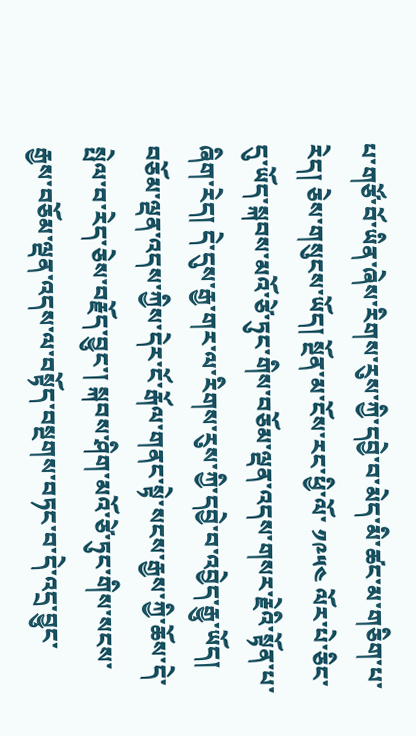པ་གཙོ་བོ་ཡིན་ཞེས་རིགས་རུས་ཀྱི་དབྱེ་བ་མེད་མི་ཚང་མ་གཅིག་པ་རེད། ཅེས་གསུངས་ཡོད། སྔོན་མ་ངོས་རང་ཕྱི་ལོ་ ༡༩༥༤ ལོར་པེ་ཅིང་དུ་ཡོད་སྐབས་མའོ་ཙེ་ཏུང་གིས་བཅོམ་ལྡན་འདས་གསར་རྗེའི་སྟོན་པ་ཞིག་རེད། དེ་དུས་རྒྱ་གར་ལ་རིགས་རུས་ཀྱི་དབྱེ་བ་འབྱེད་རྒྱུ་ཡོད། བཅོམ་ལྡན་འདས་ཀྱིས་དེར་ངོ་རྒོལ་གནང་སྟེ་སངས་རྒྱས་ཀྱི་ཆོས་དེ་སྤེལ་བ་རེད་ཅེས་བརྗོད་བྱུང་། སྐབས་ཤིག་མའོ་ཙེ་ཏུང་གིས་སངས་རྒྱས་བཅོམ་ལྡན་འདས་ལ་བསྟོད་བསྔགས་བཏང་བ་དེ་འདྲ་བྱུང་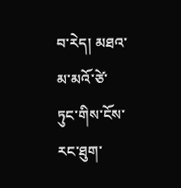བ་རེད། མཐའ་མ་མའོ་ཙེ་ཏུང་གིས་ངོས་རང་ཐུག་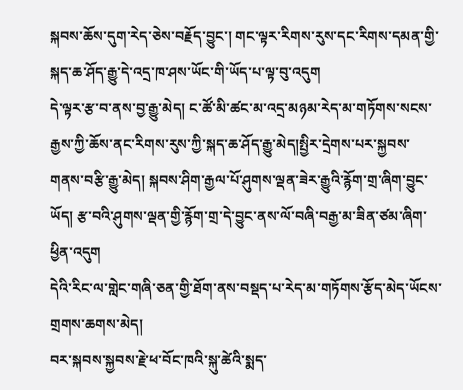སྐབས་ཆོས་དུག་རེད་ཅེས་བརྗོད་བྱུང་། གང་ལྟར་རིགས་རུས་དང་རིགས་དམན་གྱི་སྐད་ཆ་ཤོད་རྒྱུ་དེ་འདྲ་ཁ་ཤས་ཡོང་གི་ཡོད་པ་ལྟ་བུ་འདུག
དེ་ལྟར་རྩ་བ་ནས་བྱ་རྒྱུ་མེད། ང་ཚོ་མི་ཚང་མ་འདྲ་མཉམ་རེད་མ་གཏོགས་སངས་རྒྱས་ཀྱི་ཆོས་ནང་རིགས་རུས་ཀྱི་སྐད་ཆ་ཤོད་རྒྱུ་མེད།སྤྱིར་དྲེགས་པར་སྐྱབས་གནས་བརྩི་རྒྱུ་མེད། སྐབས་ཤིག་རྒྱལ་པོ་ཤུགས་ལྡན་ཟེར་རྒྱུའི་རྙོག་གྲ་ཞིག་བྱུང་ཡོད། རྩ་བའི་ཤུགས་ལྡན་གྱི་རྙོག་གྲ་དེ་བྱུང་ནས་ལོ་བཞི་བརྒྱ་མ་ཟིན་ཙམ་ཞིག་ཕྱིན་འདུག
དེའི་རིང་ལ་གླེང་གཞི་ཅན་གྱི་ཐོག་ནས་བསྡད་པ་རེད་མ་གཏོགས་རྩོད་མེད་ཡོངས་གྲགས་ཆགས་མེད།
བར་སྐབས་སྐྱབས་རྗེ་ཕ་བོང་ཁའི་སྐུ་ཚེའི་སྨད་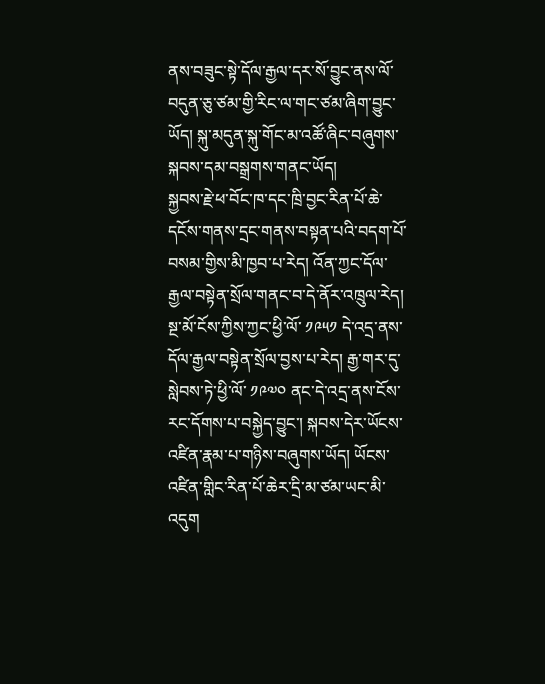ནས་བཟུང་སྟེ་དོལ་རྒྱལ་དར་སོ་བྱུང་ནས་ལོ་བདུན་ཅུ་ཙམ་གྱི་རིང་ལ་གང་ཙམ་ཞིག་བྱུང་ཡོད། སྐུ་མདུན་སྐུ་གོང་མ་འཚོ་ཞིང་བཞུགས་སྐབས་དམ་བསྒྲགས་གནང་ཡོད།
སྐྱབས་རྗེ་ཕ་བོང་ཁ་དང་ཁྲི་བྱང་རིན་པོ་ཆེ་དངོས་གནས་དྲང་གནས་བསྟན་པའི་བདག་པོ་བསམ་གྱིས་མི་ཁྱབ་པ་རེད། འོན་ཀྱང་དོལ་རྒྱལ་བསྟེན་སྲོལ་གནང་བ་དེ་ནོར་འཁྲུལ་རེད། སྔ་མོ་ངོས་ཀྱིས་ཀྱང་ཕྱི་ལོ་ ༡༩༥༡ དེ་འདྲ་ནས་དོལ་རྒྱལ་བསྟེན་སྲོལ་བྱས་པ་རེད། རྒྱ་གར་དུ་སླེབས་ཏེ་ཕྱི་ལོ་ ༡༩༧༠ ནང་དེ་འདྲ་ནས་ངོས་རང་དོགས་པ་བསྐྱེད་བྱུང་། སྐབས་དེར་ཡོངས་འཛིན་རྣམ་པ་གཉིས་བཞུགས་ཡོད། ཡོངས་འཛིན་གླིང་རིན་པོ་ཆེར་དྲི་མ་ཙམ་ཡང་མི་འདུག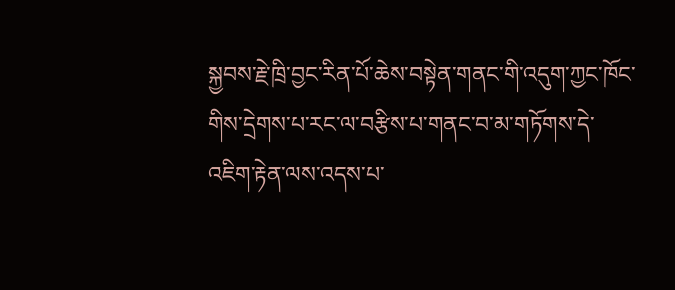སྐྱབས་རྗེ་ཁྲི་བྱང་རིན་པོ་ཆེས་བསྟེན་གནང་གི་འདུག་ཀྱང་ཁོང་གིས་དྲེགས་པ་རང་ལ་བརྩིས་པ་གནང་བ་མ་གཏོགས་དེ་འཇིག་རྟེན་ལས་འདས་པ་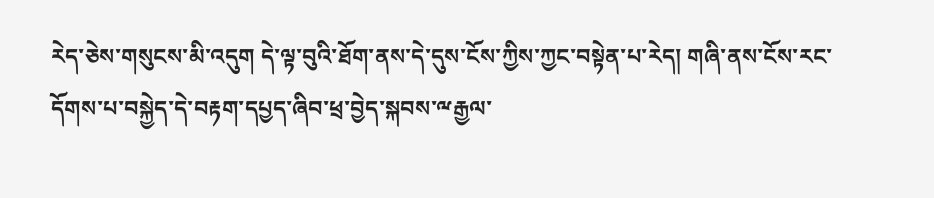རེད་ཅེས་གསུངས་མི་འདུག དེ་ལྟ་བུའི་ཐོག་ནས་དེ་དུས་ངོས་ཀྱིས་ཀྱང་བསྟེན་པ་རེད། གཞི་ནས་ངོས་རང་དོགས་པ་བསྐྱེད་དེ་བརྟག་དཔྱད་ཞིབ་ཕྲ་བྱེད་སྐབས་ྋརྒྱལ་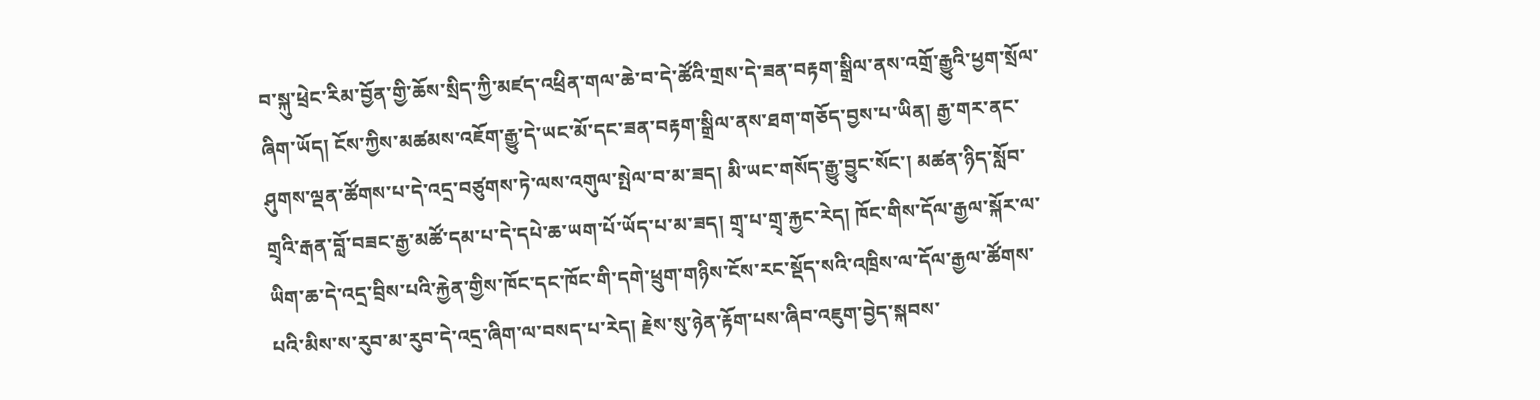བ་སྐུ་ཕྲེང་རིམ་བྱོན་གྱི་ཆོས་སྲིད་ཀྱི་མཛད་འཕྲིན་གལ་ཆེ་བ་དེ་ཚོའི་གྲས་དེ་ཟན་བརྟག་སྒྲིལ་ནས་འགྲོ་རྒྱུའི་ཕྱག་སྲོལ་ཞིག་ཡོད། ངོས་ཀྱིས་མཚམས་འཇོག་རྒྱུ་དེ་ཡང་མོ་དང་ཟན་བརྟག་སྒྲིལ་ནས་ཐག་གཅོད་བྱས་པ་ཡིན། རྒྱ་གར་ནང་ཤུགས་ལྡན་ཚོགས་པ་དེ་འདྲ་བཙུགས་ཏེ་ལས་འགུལ་སྤེལ་བ་མ་ཟད། མི་ཡང་གསོད་རྒྱུ་བྱུང་སོང་། མཚན་ཉིད་སློབ་གྲྭའི་རྒན་བློ་བཟང་རྒྱ་མཚོ་དམ་པ་དེ་དཔེ་ཆ་ཡག་པོ་ཡོད་པ་མ་ཟད། གྲྭ་པ་གྲྭ་རྐྱང་རེད། ཁོང་གིས་དོལ་རྒྱལ་སྐོར་ལ་ཡིག་ཆ་དེ་འདྲ་བྲིས་པའི་རྐྱེན་གྱིས་ཁོང་དང་ཁོང་གི་དགེ་ཕྲུག་གཉིས་ངོས་རང་སྡོད་སའི་འཁྲིས་ལ་དོལ་རྒྱལ་ཚོགས་པའི་མིས་ས་རུབ་མ་རུབ་དེ་འདྲ་ཞིག་ལ་བསད་པ་རེད། རྗེས་སུ་ཉེན་རྟོག་པས་ཞིབ་འཇུག་བྱེད་སྐབས་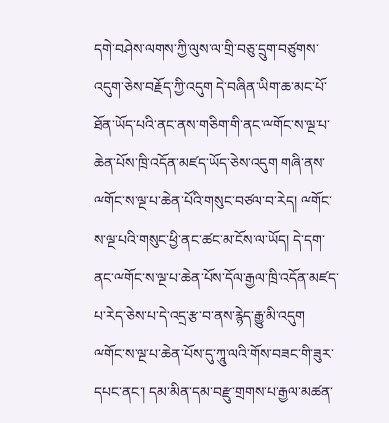དགེ་བཤེས་ལགས་ཀྱི་ལུས་ལ་གྲི་བཅུ་དྲུག་བཙུགས་འདུག་ཅེས་བརྗོད་ཀྱི་འདུག དེ་བཞིན་ཡིག་ཆ་མང་པོ་ཐོན་ཡོད་པའི་ནང་ནས་གཅིག་གི་ནང་ྋགོང་ས་ལྔ་པ་ཆེན་པོས་ཁྲི་འདོན་མཛད་ཡོད་ཅེས་འདུག གཞི་ནས་ྋགོང་ས་ལྔ་པ་ཆེན་པོའི་གསུང་བཙལ་བ་རེད། ྋགོང་ས་ལྔ་པའི་གསུང་ཕྱི་ནང་ཚང་མ་ངོས་ལ་ཡོད། དེ་དག་ནང་ྋགོང་ས་ལྔ་པ་ཆེན་པོས་དོལ་རྒྱལ་ཁྲི་འདོན་མཛད་པ་རེད་ཅེས་པ་དེ་འདྲ་རྩ་བ་ནས་རྙེད་རྒྱུ་མི་འདུག ྋགོང་ས་ལྔ་པ་ཆེན་པོས་དུ་ཀཱུ་ལའི་གོས་བཟང་གི་ཟུར་དཔང་ནང་། དམ་མིན་དམ་བརྫུ་གྲགས་པ་རྒྱལ་མཚན་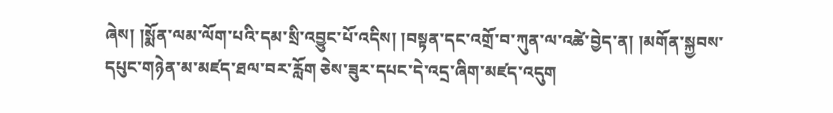ཞེས། །སྨོན་ལམ་ལོག་པའི་དམ་སྲི་འབྱུང་པོ་འདིས། །བསྟན་དང་འགྲོ་བ་ཀུན་ལ་འཚེ་བྱེད་ན། །མགོན་སྐྱབས་དཔུང་གཉེན་མ་མཛད་ཐལ་བར་རློག ཅེས་ཟུར་དཔང་དེ་འདྲ་ཞིག་མཛད་འདུག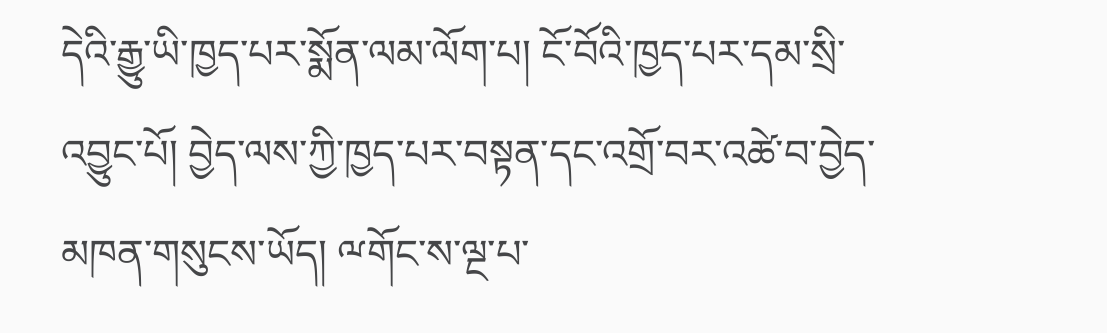དེའི་རྒྱུ་ཡི་ཁྱད་པར་སྨོན་ལམ་ལོག་པ། ངོ་བོའི་ཁྱད་པར་དམ་སྲི་འབྱུང་པོ། བྱེད་ལས་ཀྱི་ཁྱད་པར་བསྟན་དང་འགྲོ་བར་འཚེ་བ་བྱེད་མཁན་གསུངས་ཡོད། ྋགོང་ས་ལྔ་པ་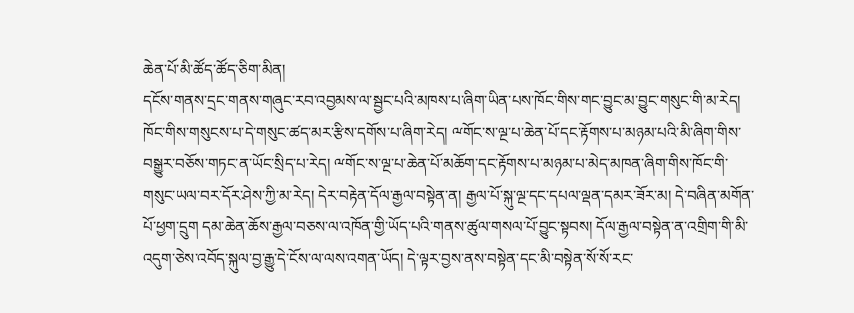ཆེན་པོ་མི་ཚོད་ཚོད་ཅིག་མིན།
དངོས་གནས་དྲང་གནས་གཞུང་རབ་འབྱམས་ལ་སྦྱང་པའི་མཁས་པ་ཞིག་ཡིན་པས་ཁོང་གིས་གང་བྱུང་མ་བྱུང་གསུང་གི་མ་རེད། ཁོང་གིས་གསུངས་པ་དེ་གསུང་ཚད་མར་རྩིས་དགོས་པ་ཞིག་རེད། ྋགོང་ས་ལྔ་པ་ཆེན་པོ་དང་རྟོགས་པ་མཉམ་པའི་མི་ཞིག་གིས་བསྒྱུར་བཅོས་གཏང་ན་ཡོང་སྲིད་པ་རེད། ྋགོང་ས་ལྔ་པ་ཆེན་པོ་མཆོག་དང་རྟོགས་པ་མཉམ་པ་མེད་མཁན་ཞིག་གིས་ཁོང་གི་གསུང་ཡལ་བར་དོར་ཤེས་ཀྱི་མ་རེད། དེར་བརྟེན་དོལ་རྒྱལ་བསྟེན་ན། རྒྱལ་པོ་སྐུ་ལྔ་དང་དཔལ་ལྡན་དམར་ཟོར་མ། དེ་བཞིན་མགོན་པོ་ཕྱག་དྲུག དམ་ཆེན་ཆོས་རྒྱལ་བཅས་ལ་འཁོན་གྱི་ཡོད་པའི་གནས་ཚུལ་གསལ་པོ་བྱུང་སྟབས། དོལ་རྒྱལ་བསྟེན་ན་འགྲིག་གི་མི་འདུག་ཅེས་འབོད་སྐུལ་བྱ་རྒྱུ་དེ་ངོས་ལ་ལས་འགན་ཡོད། དེ་ལྟར་བྱས་ནས་བསྟེན་དང་མི་བསྟེན་སོ་སོ་རང་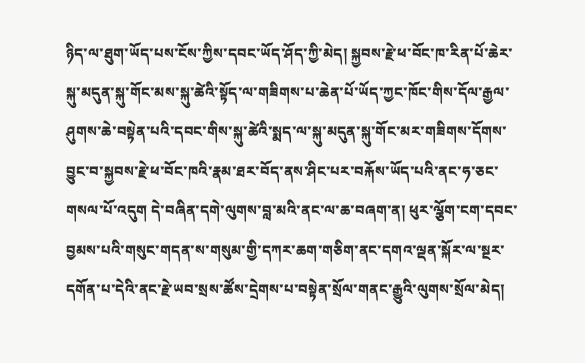ཉིད་ལ་ཐུག་ཡོད་པས་ངོས་ཀྱིས་དབང་ཡོད་ཤོད་ཀྱི་མེད། སྐྱབས་རྗེ་ཕ་བོང་ཁ་རིན་པོ་ཆེར་སྐུ་མདུན་སྐུ་གོང་མས་སྐུ་ཚེའི་སྟོད་ལ་གཟིགས་པ་ཆེན་པོ་ཡོད་ཀྱང་ཁོང་གིས་དོལ་རྒྱལ་ཤུགས་ཆེ་བསྟེན་པའི་དབང་གིས་སྐུ་ཚེའི་སྨད་ལ་སྐུ་མདུན་སྐུ་གོང་མར་གཟིགས་དོགས་བྱུང་བ་སྐྱབས་རྗེ་ཕ་བོང་ཁའི་རྣམ་ཐར་བོད་ནས་ཤིང་པར་བརྐོས་ཡོད་པའི་ནང་ཧ་ཅང་གསལ་པོ་འདུག དེ་བཞིན་དགེ་ལུགས་བླ་མའི་ནང་ལ་ཆ་བཞག་ན། ཕུར་ལྕོག་ངག་དབང་བྱམས་པའི་གསུང་གདན་ས་གསུམ་གྱི་དཀར་ཆག་གཅིག་ནང་དགའ་ལྡན་སྐོར་ལ་སྔར་དགོན་པ་དེའི་ནང་རྗེ་ཡབ་སྲས་ཚོས་དྲེགས་པ་བསྟེན་སྲོལ་གནང་རྒྱུའི་ལུགས་སྲོལ་མེད།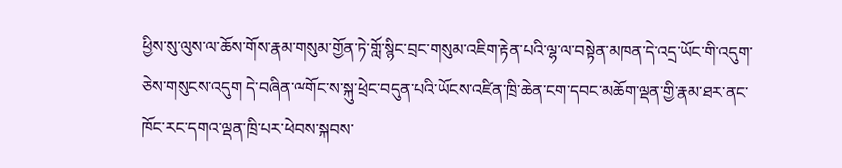ཕྱིས་སུ་ལུས་ལ་ཆོས་གོས་རྣམ་གསུམ་གྱོན་ཏེ་གློ་སྙིང་བྲང་གསུམ་འཇིག་རྟེན་པའི་ལྷ་ལ་བསྟེན་མཁན་དེ་འདྲ་ཡོང་གི་འདུག་ཅེས་གསུངས་འདུག དེ་བཞིན་ྋགོང་ས་སྐུ་ཕྲེང་བདུན་པའི་ཡོངས་འཛིན་ཁྲི་ཆེན་ངག་དབང་མཆོག་ལྡན་གྱི་རྣམ་ཐར་ནང་ཁོང་རང་དགའ་ལྡན་ཁྲི་པར་ཕེབས་སྐབས་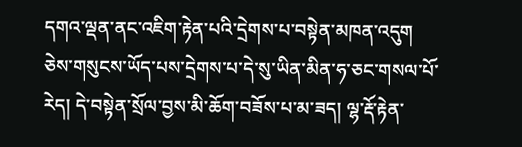དགའ་ལྡན་ནང་འཇིག་རྟེན་པའི་དྲེགས་པ་བསྟེན་མཁན་འདུག ཅེས་གསུངས་ཡོད་པས་དྲེགས་པ་དེ་སུ་ཡིན་མིན་ཧ་ཅང་གསལ་པོ་རེད། དེ་བསྟེན་སྲོལ་བྱས་མི་ཆོག་བཟོས་པ་མ་ཟད། ལྷ་རྡོ་རྟེན་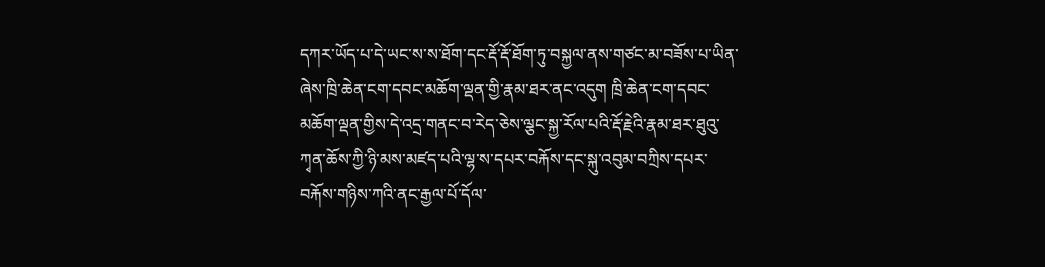དཀར་ཡོད་པ་དེ་ཡང་ས་ས་ཐོག་དང་རྡོ་རྡོ་ཐོག་ཏུ་བསྐྱལ་ནས་གཙང་མ་བཟོས་པ་ཡིན་ཞེས་ཁྲི་ཆེན་ངག་དབང་མཆོག་ལྡན་གྱི་རྣམ་ཐར་ནང་འདུག ཁྲི་ཆེན་ངག་དབང་མཆོག་ལྡན་གྱིས་དེ་འདྲ་གནང་བ་རེད་ཅེས་ལྕང་སྐྱ་རོལ་པའི་རྡོ་རྗེའི་རྣམ་ཐར་ཐུའུ་ཀྭན་ཆོས་ཀྱི་ཉི་མས་མཛད་པའི་ལྷ་ས་དཔར་བརྐོས་དང་སྐུ་འབུམ་བཀྲིས་དཔར་བརྐོས་གཉིས་ཀའི་ནང་རྒྱལ་པོ་དོལ་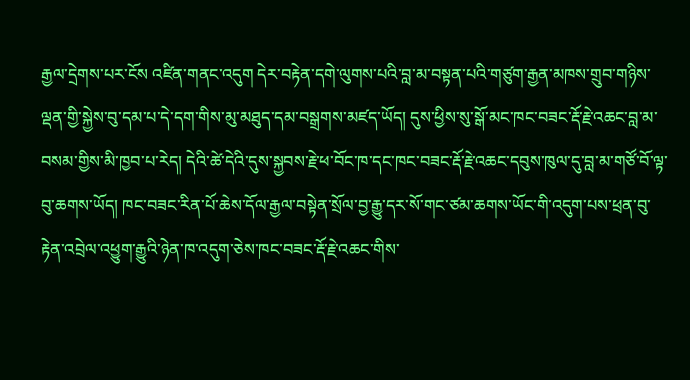རྒྱལ་དྲེགས་པར་ངོས འཛིན་གནང་འདུག དེར་བརྟེན་དགེ་ལུགས་པའི་བླ་མ་བསྟན་པའི་གཙུག་རྒྱན་མཁས་གྲུབ་གཉིས་ལྡན་གྱི་སྐྱེས་བུ་དམ་པ་དེ་དག་གིས་མུ་མཐུད་དམ་བསྒྲགས་མཛད་ཡོད། དུས་ཕྱིས་སུ་སྒོ་མང་ཁང་བཟང་རྡོ་རྗེ་འཆང་བླ་མ་བསམ་གྱིས་མི་ཁྱབ་པ་རེད། དེའི་ཚེ་དེའི་དུས་སྐྱབས་རྗེ་ཕ་བོང་ཁ་དང་ཁང་བཟང་རྡོ་རྗེ་འཆང་དབུས་ཁུལ་དུ་བླ་མ་གཙོ་བོ་ལྟ་བུ་ཆགས་ཡོད། ཁང་བཟང་རིན་པོ་ཆེས་དོལ་རྒྱལ་བསྟེན་སྲོལ་བྱ་རྒྱུ་དར་སོ་གང་ཙམ་ཆགས་ཡོང་གི་འདུག་པས་ཕྲན་བུ་རྟེན་འབྲེལ་འཕྱུག་རྒྱུའི་ཉེན་ཁ་འདུག་ཅེས་ཁང་བཟང་རྡོ་རྗེ་འཆང་གིས་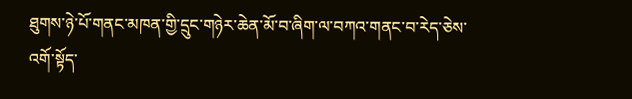ཐུགས་ཉེ་པོ་གནང་མཁན་གྱི་དྲུང་གཉེར་ཆེན་མོ་བ་ཞིག་ལ་བཀའ་གནང་བ་རེད་ཅེས་འགོ་སྟོད་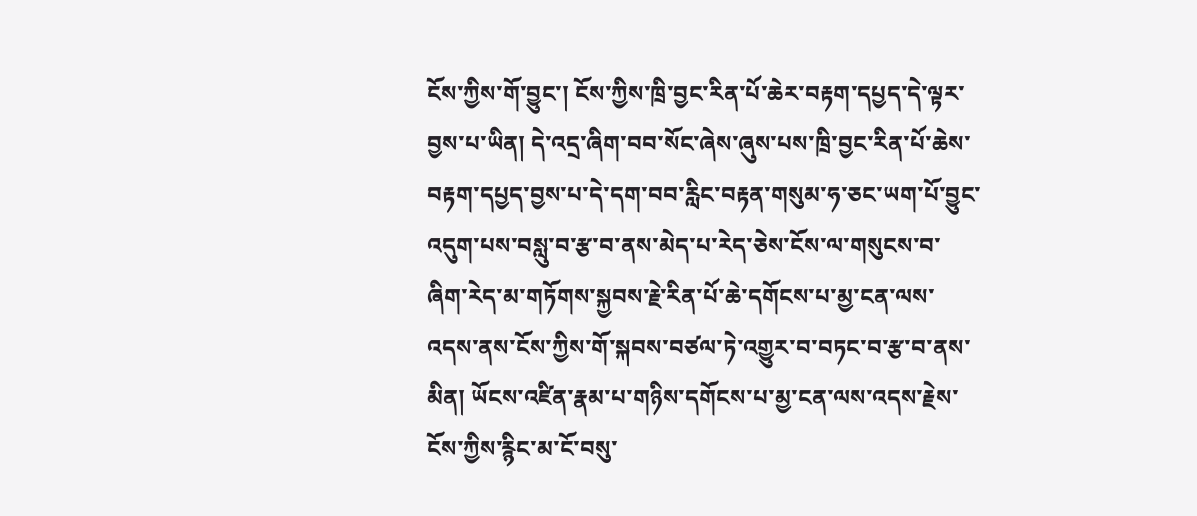ངོས་ཀྱིས་གོ་བྱུང་། ངོས་ཀྱིས་ཁྲི་བྱང་རིན་པོ་ཆེར་བརྟག་དཔྱད་དེ་ལྟར་བྱས་པ་ཡིན། དེ་འདྲ་ཞིག་བབ་སོང་ཞེས་ཞུས་པས་ཁྲི་བྱང་རིན་པོ་ཆེས་བརྟག་དཔྱད་བྱས་པ་དེ་དག་བབ་རླིང་བརྟན་གསུམ་ཧ་ཅང་ཡག་པོ་བྱུང་འདུག་པས་བསླུ་བ་རྩ་བ་ནས་མེད་པ་རེད་ཅེས་ངོས་ལ་གསུངས་བ་ཞིག་རེད་མ་གཏོགས་སྐྱབས་རྗེ་རིན་པོ་ཆེ་དགོངས་པ་མྱ་ངན་ལས་འདས་ནས་ངོས་ཀྱིས་གོ་སྐབས་བཙལ་ཏེ་འགྱུར་བ་བཏང་བ་རྩ་བ་ནས་མིན། ཡོངས་འཛིན་རྣམ་པ་གཉིས་དགོངས་པ་མྱ་ངན་ལས་འདས་རྗེས་ངོས་ཀྱིས་རྙིང་མ་ངོ་བསུ་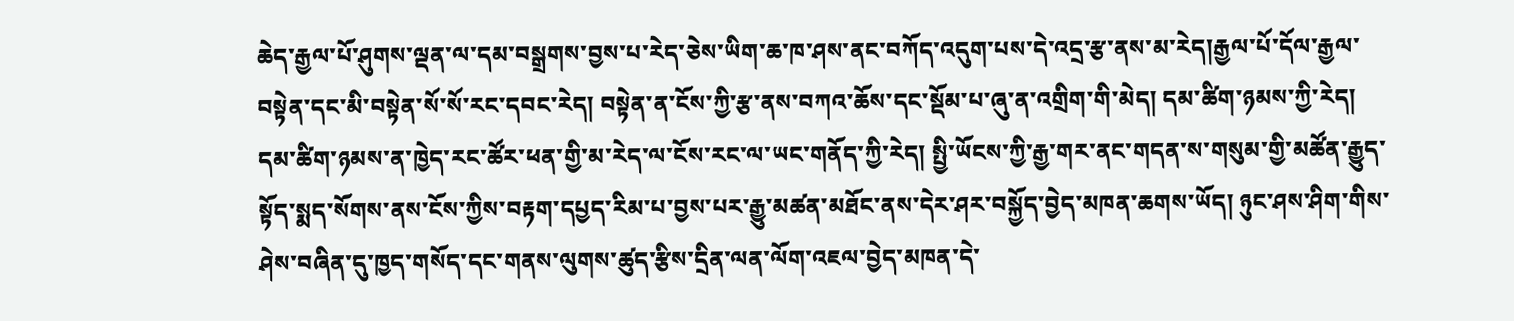ཆེད་རྒྱལ་པོ་ཤུགས་ལྡན་ལ་དམ་བསྒྲགས་བྱས་པ་རེད་ཅེས་ཡིག་ཆ་ཁ་ཤས་ནང་བཀོད་འདུག་པས་དེ་འདྲ་རྩ་ནས་མ་རེད།རྒྱལ་པོ་དོལ་རྒྱལ་བསྟེན་དང་མི་བསྟེན་སོ་སོ་རང་དབང་རེད། བསྟེན་ན་ངོས་ཀྱི་རྩ་ནས་བཀའ་ཆོས་དང་སྡོམ་པ་ཞུ་ན་འགྲིག་གི་མེད། དམ་ཚིག་ཉམས་ཀྱི་རེད། དམ་ཚིག་ཉམས་ན་ཁྱེད་རང་ཚོར་ཕན་གྱི་མ་རེད་ལ་ངོས་རང་ལ་ཡང་གནོད་ཀྱི་རེད། སྤྱི་ཡོངས་ཀྱི་རྒྱ་གར་ནང་གདན་ས་གསུམ་གྱི་མཚོན་རྒྱུད་སྟོད་སྨད་སོགས་ནས་ངོས་ཀྱིས་བརྟག་དཔྱད་རིམ་པ་བྱས་པར་རྒྱུ་མཚན་མཐོང་ནས་དེར་ཤར་བསྐྱོད་བྱེད་མཁན་ཆགས་ཡོད། ཉུང་ཤས་ཤིག་གིས་ཤེས་བཞིན་དུ་ཁྱད་གསོད་དང་གནས་ལུགས་ཚུད་རྩིས་དྲིན་ལན་ལོག་འཇལ་བྱེད་མཁན་དེ་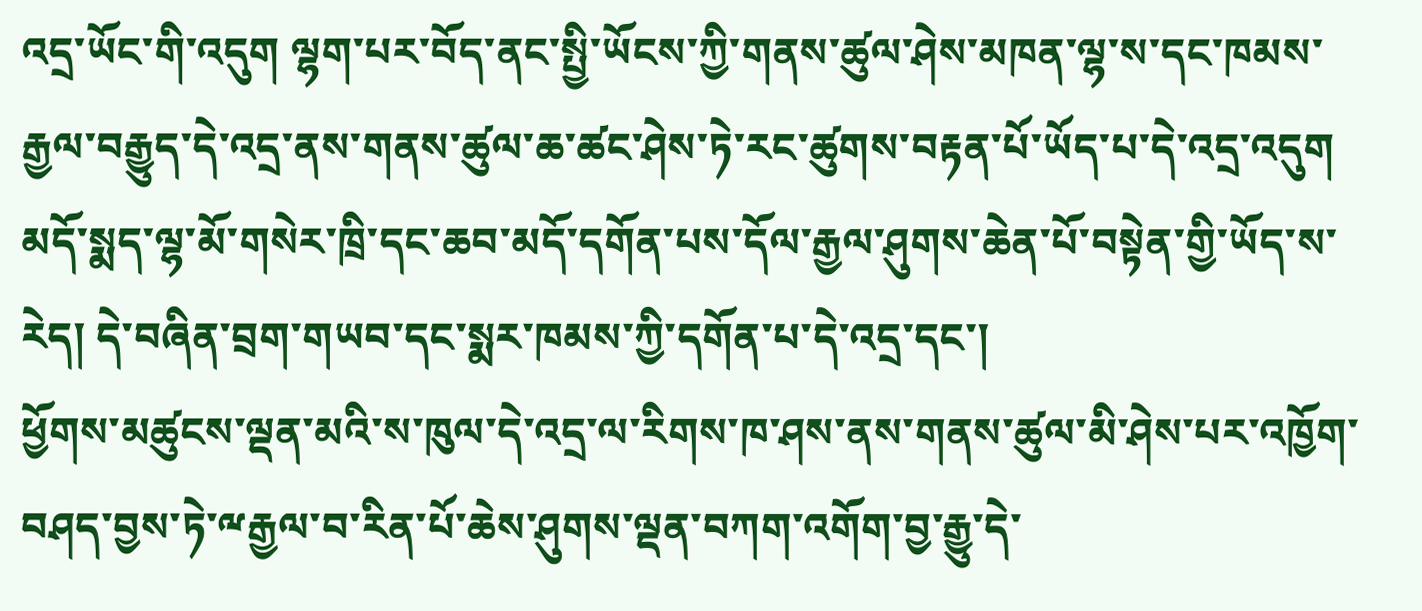འདྲ་ཡོང་གི་འདུག ལྷག་པར་བོད་ནང་སྤྱི་ཡོངས་ཀྱི་གནས་ཚུལ་ཤེས་མཁན་ལྷ་ས་དང་ཁམས་རྒྱལ་བརྒྱུད་དེ་འདྲ་ནས་གནས་ཚུལ་ཆ་ཚང་ཤེས་ཏེ་རང་ཚུགས་བརྟན་པོ་ཡོད་པ་དེ་འདྲ་འདུག མདོ་སྨད་ལྷ་མོ་གསེར་ཁྲི་དང་ཆབ་མདོ་དགོན་པས་དོལ་རྒྱལ་ཤུགས་ཆེན་པོ་བསྟེན་གྱི་ཡོད་ས་རེད། དེ་བཞིན་བྲག་གཡབ་དང་སྨར་ཁམས་ཀྱི་དགོན་པ་དེ་འདྲ་དང་།
ཕྱོགས་མཚུངས་ལྡན་མའི་ས་ཁུལ་དེ་འདྲ་ལ་རིགས་ཁ་ཤས་ནས་གནས་ཚུལ་མི་ཤེས་པར་འཁྱོག་བཤད་བྱས་ཏེ་ྋརྒྱལ་བ་རིན་པོ་ཆེས་ཤུགས་ལྡན་བཀག་འགོག་བྱ་རྒྱུ་དེ་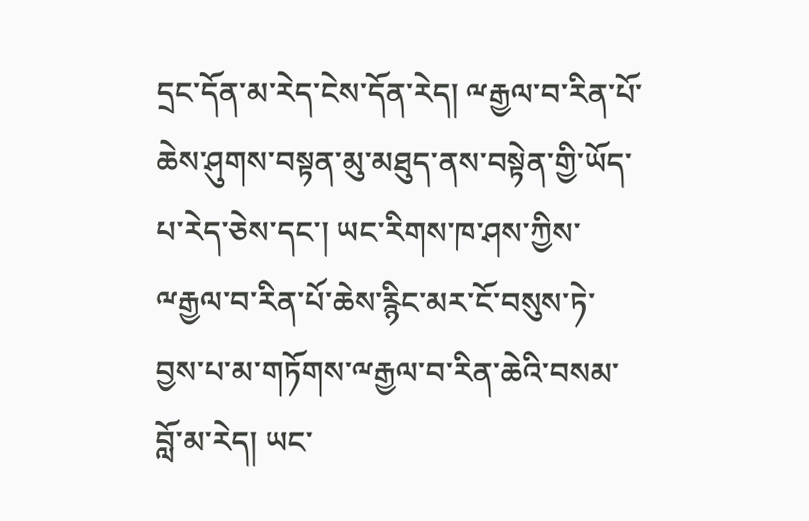དྲང་དོན་མ་རེད་ངེས་དོན་རེད། ྋརྒྱལ་བ་རིན་པོ་ཆེས་ཤུགས་བསྟན་མུ་མཐུད་ནས་བསྟེན་གྱི་ཡོད་པ་རེད་ཅེས་དང་། ཡང་རིགས་ཁ་ཤས་ཀྱིས་ྋརྒྱལ་བ་རིན་པོ་ཆེས་རྙིང་མར་ངོ་བསུས་ཏེ་བྱས་པ་མ་གཏོགས་ྋརྒྱལ་བ་རིན་ཆེའི་བསམ་བློ་མ་རེད། ཡང་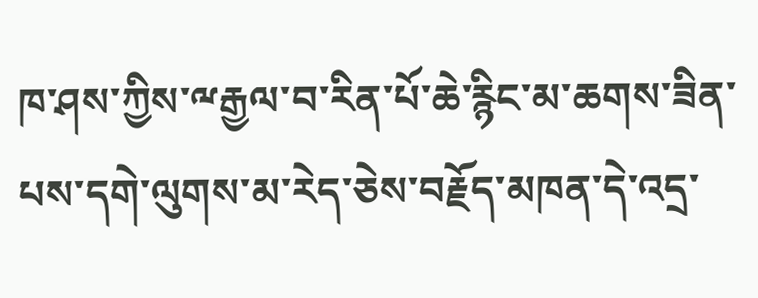ཁ་ཤས་ཀྱིས་ྋརྒྱལ་བ་རིན་པོ་ཆེ་རྙིང་མ་ཆགས་ཟིན་པས་དགེ་ལུགས་མ་རེད་ཅེས་བརྗོད་མཁན་དེ་འདྲ་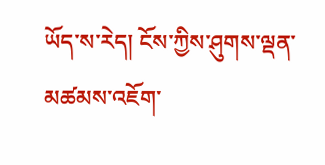ཡོད་ས་རེད། ངོས་ཀྱིས་ཤུགས་ལྡན་མཚམས་འཇོག་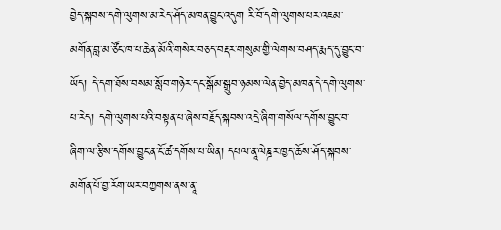བྱེད་སྐབས་དགེ་ལུགས་མ་རེད་ཤོད་མཁན་བྱུང་འདུག རི་བོ་དགེ་ལུགས་པར་འཇམ་མགོན་བླ་མ་ཙོང་ཁ་པ་ཆེན་མོའི་གསེར་བཅད་བརྡར་གསུམ་གྱི་ལེགས་བཤད་རྨད་དུ་བྱུང་བ་ཡོད། དེ་དག་ཐོས་བསམ་སློབ་གཉེར་དང་སྒོམ་སྒྲུབ་ཉམས་ལེན་བྱེད་མཁན་དེ་དགེ་ལུགས་པ་རེད། དགེ་ལུགས་པའི་བསྟན་པ་ཞེས་བརྗོད་སྐབས་འདྲེ་ཞིག་གསོལ་དགོས་བྱུང་བ་ཞིག་ལ་རྩིས་དགོས་བྱུང་ན་ངོ་ཚ་དགོས་པ་ཡིན། དཔལ་ནཱ་ལེཎྜར་ཁྱད་ཆོས་ཤོད་སྐབས་མགོན་པོ་བྱ་རོག་ཡར་བཀྱགས་ནས་ནཱ་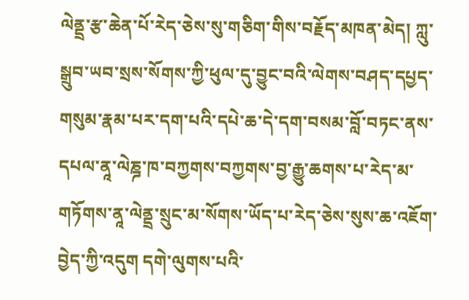ལེནྡྲ་རྩ་ཆེན་པོ་རེད་ཅེས་སུ་གཅིག་གིས་བརྗོད་མཁན་མེད། ཀླུ་སྒྲུབ་ཡབ་སྲས་སོགས་ཀྱི་ཕུལ་དུ་བྱུང་བའི་ལེགས་བཤད་དཔྱད་གསུམ་རྣམ་པར་དག་པའི་དཔེ་ཆ་དེ་དག་བསམ་བློ་བཏང་ནས་དཔལ་ནཱ་ལེཎྜ་ཁ་བཀྱགས་བཀྱགས་བྱ་རྒྱུ་ཆགས་པ་རེད་མ་གཏོགས་ནཱ་ལེནྡྲ་སྲུང་མ་སོགས་ཡོད་པ་རེད་ཅེས་སུས་ཆ་འཇོག་བྱེད་ཀྱི་འདུག དགེ་ལུགས་པའི་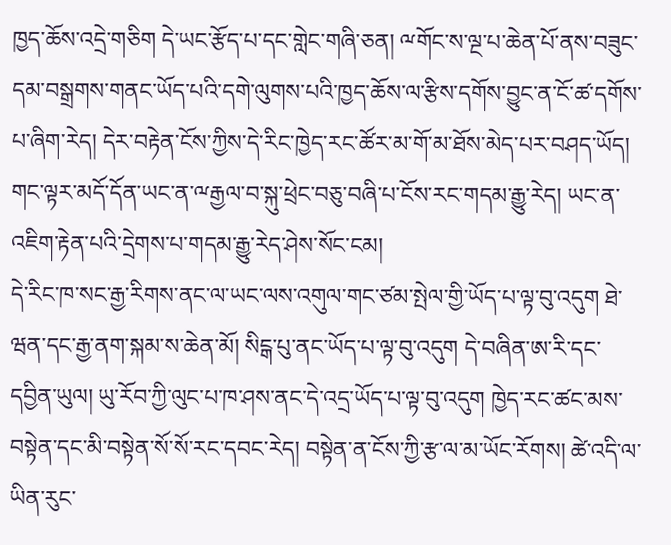ཁྱད་ཆོས་འདྲེ་གཅིག དེ་ཡང་རྩོད་པ་དང་གླེང་གཞི་ཅན། ྋགོང་ས་ལྔ་པ་ཆེན་པོ་ནས་བཟུང་དམ་བསྒྲགས་གནང་ཡོད་པའི་དགེ་ལུགས་པའི་ཁྱད་ཆོས་ལ་རྩིས་དགོས་བྱུང་ན་ངོ་ཚ་དགོས་པ་ཞིག་རེད། དེར་བརྟེན་ངོས་ཀྱིས་དེ་རིང་ཁྱེད་རང་ཚོར་མ་གོ་མ་ཐོས་མེད་པར་བཤད་ཡོད། གང་ལྟར་མདོ་དོན་ཡང་ན་ྋརྒྱལ་བ་སྐུ་ཕྲེང་བཅུ་བཞི་པ་ངོས་རང་གདམ་རྒྱུ་རེད། ཡང་ན་འཇིག་རྟེན་པའི་དྲེགས་པ་གདམ་རྒྱུ་རེད་ཤེས་སོང་ངམ།
དེ་རིང་ཁ་སང་རྒྱ་རིགས་ནང་ལ་ཡང་ལས་འགུལ་གང་ཙམ་སྤེལ་གྱི་ཡོད་པ་ལྟ་བུ་འདུག ཐེ་ཝན་དང་རྒྱ་ནག་སྐམ་ས་ཆེན་མོ། སིངྒ་པུ་ནང་ཡོད་པ་ལྟ་བུ་འདུག དེ་བཞིན་ཨ་རི་དང་དབྱིན་ཡུལ། ཡུ་རོབ་ཀྱི་ལུང་པ་ཁ་ཤས་ནང་དེ་འདྲ་ཡོད་པ་ལྟ་བུ་འདུག ཁྱེད་རང་ཚང་མས་བསྟེན་དང་མི་བསྟེན་སོ་སོ་རང་དབང་རེད། བསྟེན་ན་ངོས་ཀྱི་རྩ་ལ་མ་ཡོང་རོགས། ཚེ་འདི་ལ་ཡིན་རུང་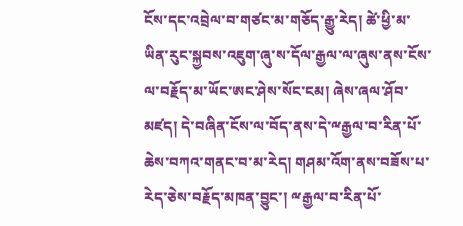ངོས་དང་འབྲེལ་བ་གཙང་མ་གཅོད་རྒྱུ་རེད། ཚེ་ཕྱི་མ་ཡིན་རུང་སྐྱབས་འཇུག་ཞུ་ས་དོལ་རྒྱལ་ལ་ཞུས་ནས་ངོས་ལ་བརྗོད་མ་ཡོང་ཨང་ཤེས་སོང་ངམ། ཞེས་ཞལ་ཤོབ་མཛད། དེ་བཞིན་ངོས་ལ་བོད་ནས་དེ་ྋརྒྱལ་བ་རིན་པོ་ཆེས་བཀའ་གནང་བ་མ་རེད། གཤམ་འོག་ནས་བཟོས་པ་རེད་ཅེས་བརྗོད་མཁན་བྱུང་། ྋརྒྱལ་བ་རིན་པོ་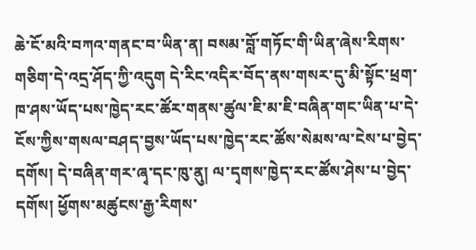ཆེ་ངོ་མའི་བཀའ་གནང་བ་ཡིན་ན། བསམ་བློ་གཏོང་གི་ཡིན་ཞེས་རིགས་གཅིག་དེ་འདྲ་ཤོད་ཀྱི་འདུག དེ་རིང་འདིར་བོད་ནས་གསར་དུ་མི་སྟོང་ཕྲག་ཁ་ཤས་ཡོད་པས་ཁྱེད་རང་ཚོར་གནས་ཚུལ་ཇི་མ་ཇི་བཞིན་གང་ཡིན་པ་དེ་ངོས་ཀྱིས་གསལ་བཤད་བྱས་ཡོད་པས་ཁྱེད་རང་ཚོས་སེམས་ལ་ངེས་པ་བྱེད་དགོས། དེ་བཞིན་གར་ཞྭ་དང་ཁུ་ནུ། ལ་དྭགས་ཁྱེད་རང་ཚོས་ཤེས་པ་བྱེད་དགོས། ཕྱོགས་མཚུངས་རྒྱ་རིགས་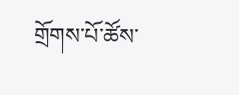གྲོགས་པོ་ཚོས་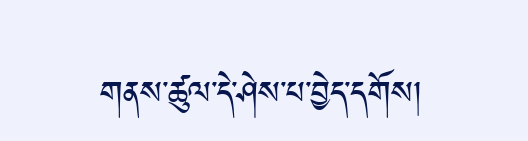གནས་ཚུལ་དེ་ཤེས་པ་བྱེད་དགོས།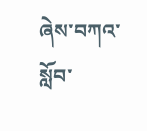ཞེས་བཀའ་སློབ་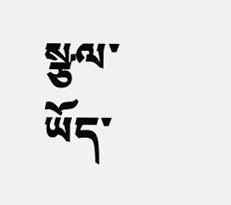སྩལ་ཡོད་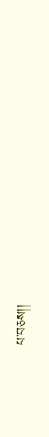པ་བཅས།།